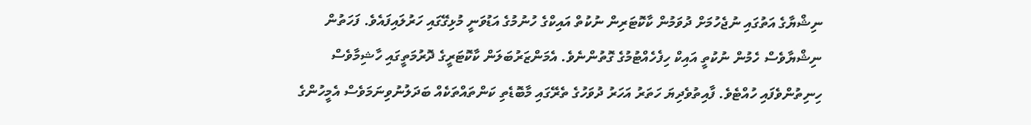ނިޝްޔާގެ އަތުގައި ނުޖެހުމަށް ދުވަމުން ކާކޮޓަރިން ނުކުތް އައިކްގެ ހުނުމުގެ އަޑުވަނީ މުޅިގޭގައި ހަރުލައިފައެވެ. ފަހަތުން ނިޝްޔާވެސް ހެމުން ނުކުތީ އައިކް ހިފެހެއްޓުމުގެ ގޮތުންނެވެ. އެމަންޒަރުބަލަން ކާކޮޓަރީގެ ދޮރުމަތީގައި ހާޝިމާވެސް ހިނިތުންވެފައި ހުއްޓެވެ. ފާއިތުވެދިޔަ ހަތަރު އަހަރު ދުވަހުގެ ތެރޭގައި މާބޮޑެތި ކަންތައްތަކެއް ބަދަލުނުވިނަމަވެސް އެމީހުންގެ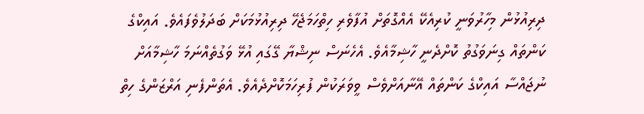ދިރިއުޅުން މިހާރުވަނީ ކުރިއެކޭ އެއްގޮތަށް އުފާވެރި ހިތްހަމަޖެހޭ ދިރިއުޅުމަކަށް ބަދަލުވެފައެވެ. އައިކްގެ ކަންތައް ގިނަވަގުތު ކޮށްދެނީ ހާޝިމާއެވެ. އެހެނަސް ނިޝްޔާ ގޭގައި އުޅޭ ވަގުތެއްނަމަ ހާޝިމާއަށް ނުޖައްސާ އައިކްގެ ކަންތައް އޭނާއަށްވެސް ވީވަރަކުން ފުރިހަމަކޮށްދެއެވެ. އެތަންފެނި އަރްޒަންގެ ހިތް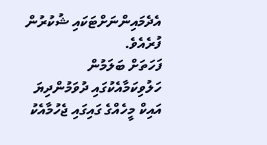އެދެމައިންނަށްޓަކައި ޝުކުރުން ފުރެއެވެ.
ފަހަތަށް ބަލަމުން ހަލުވިކަމާއެކުގައި ދުވަމުންދިޔަ އައިކް މީހެއްގެ ގައިގައި ޖެހުމާއެކު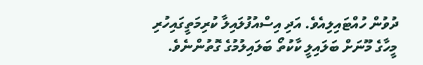ދުވުން ހުއްޓައިލިއެވެ. އަދި އިސްއުފުލައިލާ ކުރިމަތީގައިހުރި މީހާގެ މޫނަށް ބަލައިލީ ކާކުތޯ ބަލައިލުމުގެ ގޮތުންނެވެ.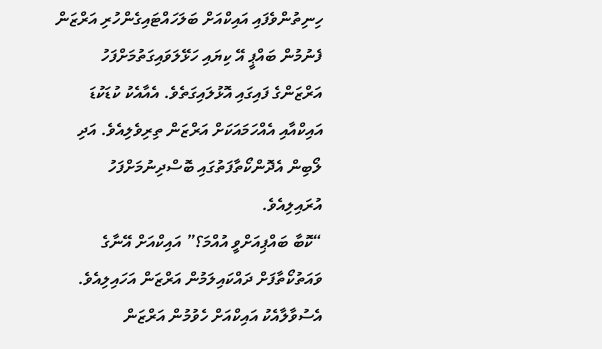ހިނިތުންވެފައި އައިކްއަށް ބަލަހައްޓައިގެންހުރި އަރްޒަން ފެނުމުން ބައްޕީ އޭ ކިޔައި ހަޅޭލަވައިގަތުމަށްފަހު އަރްޒަންގެ ފައިގައި އޮޅުލައިގަތެވެ. އެއާއެކު ކުޑަކުޑަ އައިކްއާއި އެއްހަމައަކަށް އަރްޒަން ތިރިވެލިއެވެ. އަދި ލޯބިން އެދޮންކޯތާފަތުގައި ބޮސްދިނުމަށްފަހު އުރައިލިއެވެ.
“ކޮބާ ބައްޕިއަށްވީ އުއްމަ؟” އައިކްއަށް އޭނާގެ ވައަތުކޯތާފަށް ދައްކައިލަމުން އަރްޒަން އަހައިލިއެވެ. އެސުވާލާއެކު އައިކްއަށް ހެވުމުން އަރްޒަން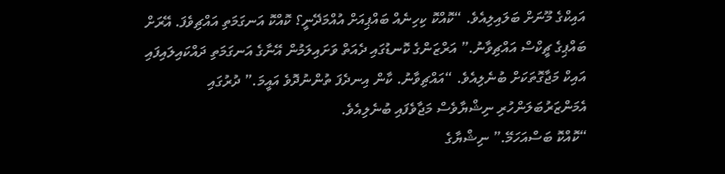އައިކްގެ މޫނަށް ބަލައިލިއެވެ. “ކޮއްކޮ ކިހިނެއް ބައްޕިއަށް އުއްމަދޭނީ؟ ކޮއްކޮ އަނގަމަތި އައްޗިވެފަ. އޭރަށް ބައްޕިގެ ޗީކްސް އައްޗިވާނު.” އަރްޒަންގެ ކޮނޑުގައި ދެއަތް ވަށައިލަމުން އޭނާގެ އަނގަމަތި ދައްކައިލައިފައި އައިކް މަޖާގޮތަކަށް ބުނެލިއެވެ. “އައްޗިވާނު. ކާން އިނދެފަ ތުންނުދޮވެ އައީމަ.” ދުރުގައި އެމަންޒަރުބަލަންހުރި ނިޝްޔާވެސް މަޖާވެފައި ބުނެލިއެވެ.
“ކޮއްކޮ ބަސްއަހަމޭ.” ނިޝްޔާގެ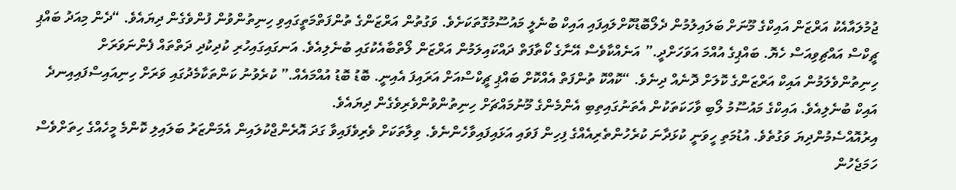ޖުމުލައާއެކު އަރްޒަން އައިކްގެ މޫނަށް ބަލައިލުމުން ދެލޯބޮޑުކޮށްލައިފައި އައިކް ބުނެލީ މައުސޫމުގޮތަކަށެވެ. ވަގުތުން އަރްޒަންގެ ތުންފަތްމަތީގައިވި ހިނިތުންވުން ފުންވެގެން ދިޔައެވެ. “ދެން މިއަދު ބައްޕި ޗީކްސް އައްޗިވިއަސް ހެޔޮ. ބައްޕިގެ އުއްމަ އަވަހަށްދީ.” އަނެއްކާވެސް އޭނާގެ ކޯތާފަތް ދައްކައިލަމުން އަރްޒަން ލޯތްބާއެކުގައި ބުނެލިއެވެ. އަނގައިގައިހުރި ކުދިކުދި ދަތްތައް ފެންނަވަރަށް ހިނިތުންވެލަމުން އައިކް އަރްޒަންގެ ކޮލަށް ދޮނެއް ދިނެވެ. “ކޮއްކޮ ތުންފަތް އެއްކޮށް ބައްޕި ޗީކްސްއަށް އަރައިފަ އެއިނީ. ބޮޑު ބޮޑު އުއްމައެއް.” ކުރެވުނު ކަންތަކާމެދުގައި ވަރަށް ހިނިއައިސްފައިއިނދެ އައިކް ބުނެލިއެވެ. އައިކްގެ މައުސޫމު ލޯބި ވާހަކަތަކުން އެތަނުގައިތިބި އެންމެންގެ މޫނުމައްޗަށް ހިނިތުންވުންވެރިވެގެން ދިޔައެވެ.
އިރުއޮއްސެމުންދިޔަ ވަގުތެވެ. އުޑުމަތި ހީވަނީ ކުޅަދާނަ ކުރެހުންތެރިއެއްގެ ފިހިން ފަވައި އަޅައިފައިވާހެންނެވެ. ވިލާތަކަށް ވެރިވެފައިވާ ގަދަ އޮރެންޖްކުލައިން އެމަންޒަރު ބަލައިލި ކޮންމެ މީހެއްގެ ހިތަށްވެސް ހަމަޖެހުން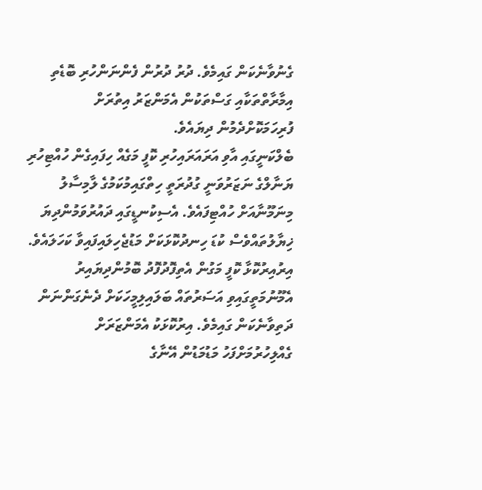ގެނުވާނެކަން ގައިމެވެ. ދުރު ދުރުން ފެންނަންހުރި ބޮޑެތި އިމާރާތްތަކާއި ގަސްތަކުން އެމަންޒަރު އިތުރަށް ފުރިހަމަކޮށްދެމުން ދިޔައެވެ.
ބެލްކަނީގައި އާވި އަރައަރައިހުރި ކޮފީ މަގެއް ހިފައިގެން ހުއްޓިހުރި ޔަނާލްގެ ނަޒަރުވަނީ ގުދުރަތީ ހިތްގައިމުކަމުގެ ލާމިސާލު މިނަމޫނާއަށް ހުއްޓިފައެވެ. އެސިކުނޑީގައި ދައުރުވަމުންދިޔަ ޚިޔާލުތައްވެސް ކުޑަ ހިނދުކޮޅަކަށް މަޑުޖެހިލައިފައިވާ ކަހަލައެވެ. އިރުއިރުކޮޅާ ކޮފީ މަގުން އެތިފޮދުފޮދު ބޮމުންދިޔައިރު އެމޫނުމަތީގައިވި އަސަރުތައް ބަލައިލިމީހަކަށް ދެނެގަންނަން ދަތިވާނެކަން ގައިމެވެ. އިރުކޮޅަކު އެމަންޒަރަށް ގެއްލިހުރުމަށްފަހު މަޑުމަޑުން އޭނާގެ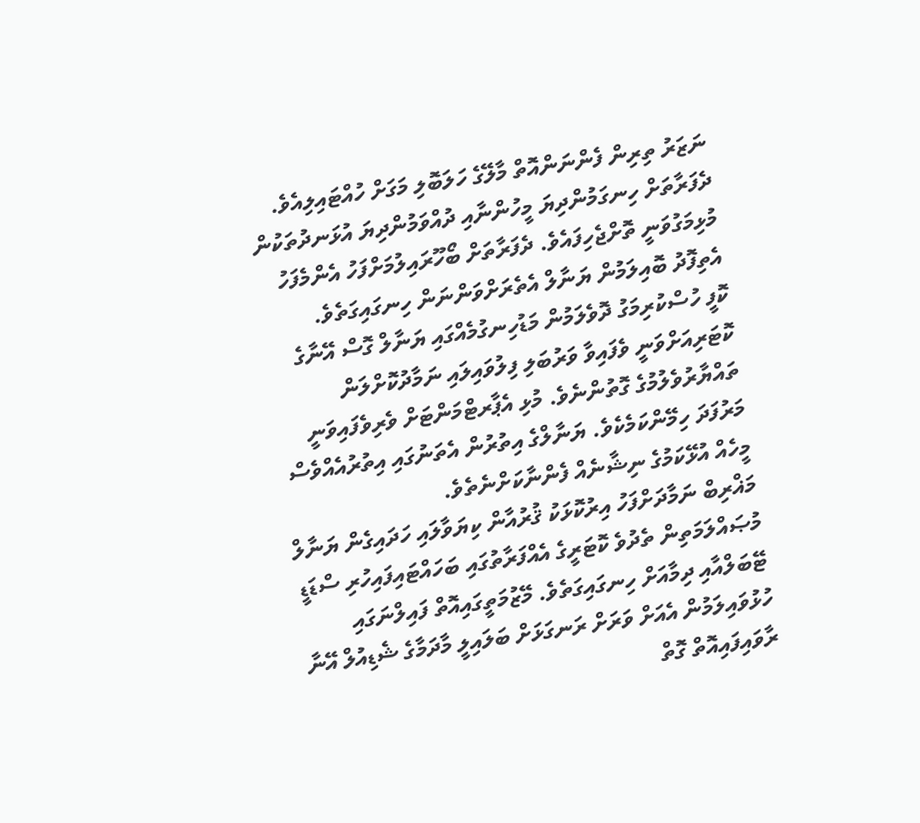ނަޒަރު ތިރިން ފެންނަންއޮތް މާލޭގެ ހަލަބޮލި މަގަށް ހުއްޓައިލިއެވެ. ދެފަރާތަށް ހިނގަމުންދިޔަ މީހުންނާއި ދުއްވަމުންދިޔަ އުޅަނދުތަކުން މުޅިމަގުވަނީ ތޮށްޖެހިފައެވެ. ދެފަރާތަށް ބޯހޫރައިލުމަށްފަހު އެންމެފަހު އެތިފޮދު ބޮއިލަމުން ޔަނާލް އެތެރަށްވަންނަން ހިނގައިގަތެވެ.
ކޮފީ ހުސްކުރިމަގު ދޮވެލަމުން މަޑުހިނގުމެއްގައި ޔަނާލް ގޮސް އޭނާގެ ކޮޓަރިއަށްވަނީ ވެފައިވާ ވަރުބަލި ފިލުވައިލައި ނަމާދުކޮށްލަން ތައްޔާރުވެލުމުގެ ގޮތުންނެވެ. މުޅި އެޕާރޓްމަންޓަށް ވެރިވެފައިވަނީ މަރުފަދަ ހިމޭންކަމެކެވެ. ޔަނާލްގެ އިތުރުން އެތަނުގައި އިތުރުއެއްވެސް މީހެއް އުޅޭކަމުގެ ނިޝާނެއް ފެންނާކަށްނެތެވެ.
މަޣްރިބް ނަމާދަށްފަހު އިރުކޮޅަކު ޤުރުއާން ކިޔަވާލައި ހަދައިގެން ޔަނާލް މުޞައްލަމަތިން ތެދުވެ ކޮޓަރީގެ އެއްފަރާތުގައި ބަހައްޓައިފައިހުރި ސްޑަޑީ ޓޭބަލްއާއި ދިމާއަށް ހިނގައިގަތެވެ. މޭޒުމަތީގައިއޮތް ފައިލްނަގައި ހުޅުވައިލަމުން އެއަށް ވަރަށް ރަނގަޅަށް ބަލައިލީ މާދަމާގެ ޝެޑިއުލް އޭނާ ރާވައިފައިއޮތް ގޮތް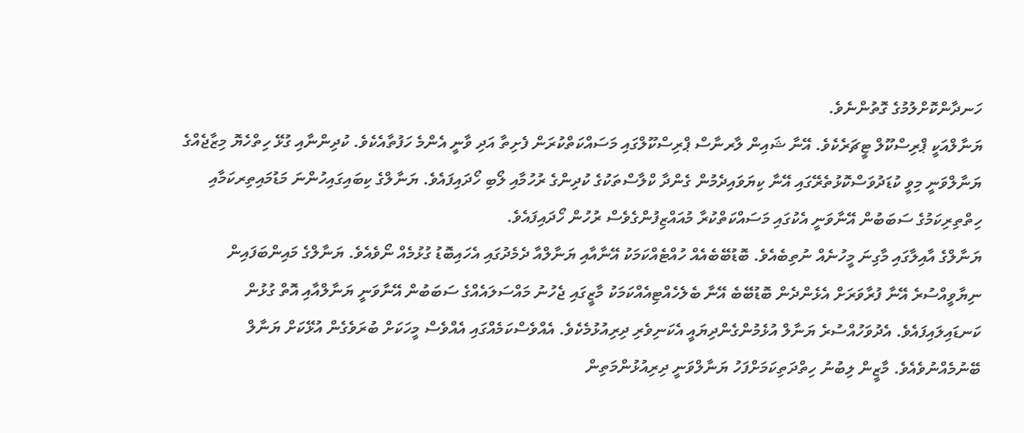ހަނދާންކޮށްލުމުގެ ގޮތުންނެވެ.
ޔަނާލްއަކީ ޕްރިސްކޫލް ޓީޗަރެކެވެ. އޭނާ ޝައިން ލާރނާސް ޕްރިސްކޫލްގައި މަސައްކަތްކުރަން ފެށިތާ އަދި ވާނީ އެންމެ ހަފުތާއެކެވެ. ކުދިންނާއި ގުޅޭ ހިތްހެޔޮ މިޒާޖެއްގެ ޔަނާލްވަނީ މިވީ ކުޑަދުވަސްކޮޅުތެރޭގައި އޭނާ ކިޔަވައިދެމުން ގެންދާ ކްލާސްތަކުގެ ކުދިންގެ ރުހުމާއި ލޯބި ހޯދައިފައެވެ. ޔަނާލްގެ ކިބައިގައިހުންނަ މަޑުމައިތިރކަމާއި ހިތްތިރިކަމުގެ ސަބަބުން އޭނާވަނީ އެކުގައި މަސައްކަތްކުރާ މުއައްޒިފުންގެވެސް ރުހުން ހޯދައިފައެވެ.
ޔަނާލްގެ އާއިލާގައި މާގިނަ މީހުނެއް ނުތިބެއެވެ. ބޮޑުބޭބެއެއް ހުއްޓެއްކަމަކު އޭނާއާއި ޔަނާލްއާ ދެމެދުގައި އެހައިބޮޑު ގުޅުމެއް ނޯވެއެވެ. ޔަނާލްގެ މައިންބަފައިން ނިޔާވީއްސުރެ އޭނާ ފުރާވަރަށް އެޅެންދެން ބޮޑުބޭބެ އޭނާ ބެލެހެއްޓިއެއްކަމަކު މާޒީގައި ޖެހުނު މައްސަލައެއްގެ ސަބަބުން އޭނާވަނީ ޔަނާލްއާއި އޮތް ގުޅުން ކަނޑައިލައިފައެވެ. އެދުވަހުއްސުރެ ޔަނާލް އުޅެމުންގެންދިޔައީ އެކަނިވެރި ދިރިއުޅުމެކެވެ. އެއްވެސްކަމެއްގައި އެއްވެސް މީހަކަށް ބުރަވެގެން އުޅޭކަށް ޔަނާލް ބޭނުމެއްނުވެއެވެ. މާޒީން ލިބުނު ހިތްދަތިކަމަށްފަހު ޔަނާލްވަނީ ދިރިއުޅުންމަތިން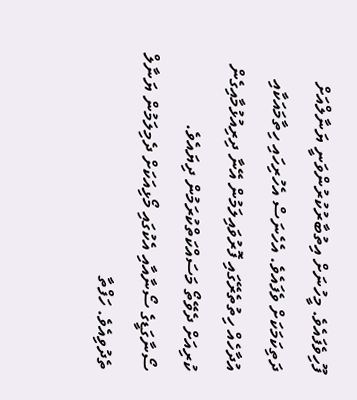ފޫހިވެފައެވެ. މީހުނަށް އިތުބާރުކުރުންވަނީ ޔަނާލްއަށް ދަތިކަމަކަށް ވެފައެވެ. އެހެނަސް އެހުރިހައި ހިތާމައަކާއި އުދާހެއް ހިތުތެރޭގައި ފޮރުވައިލަމުން އޭނާ ދިރިއުޅުމާއިގެން ކުރިއަށް ދެވޭތޯ މަސައްކަތްކުރަމުން ދިޔައެވެ.
ސޯނާގަޑީގެ ސޯނާއާއި އެކުގައި މޯޅިއަކަށް ދެމިލަމުން ޔަނާލް ތެދުވިއެވެ. ހަފްތާ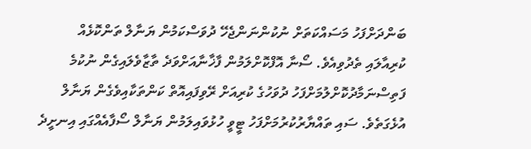ބަންދަށްފަހު މަސައްކަތަށް ނުކުންނަންޖެހޭ ދުވަސްކަމުން ޔަނާލް ތަންކޮޅެއް ކުރިއާލައި ތެދުވިއެވެ. ސޯނާ އޮފްކޮށްލަމުން ފާޚާނާއަށްވަދެ ތާޒާވެލައިގެން ނުކުމެ ފަތިސްނަމާދުކޮށްލުމަށްފަހު ދުވަހުގެ ކުރިއަށް ރޭވިފައިއޮތް ކަންތަކާއިވެގެން ޔަނާލް އުޅެގަތެވެ. ސައި ތައްޔާރުކުރުމަށްފަހު ޓީވީ ހުޅުވައިލަމުން ޔަނާލް ސޯފާއެއްގައި އިނށީދެ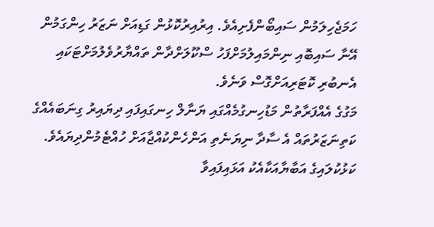ހަމަޖެހިލަމުން ސައިބޯންފެށިއެވެ. އިރުއިރުކޮޅުން ގަޑިއަށް ނަޒަރު ހިންގަމުން އޭނާ ސައިބޮއި ނިންމައިލުމަށްފަހު ސްކޫލަށްދާން ތައްޔާރުވެލުމަށްޓަކައި އެނބުރި ކޮޓަރިއަށްގޮސް ވަނެވެ.
މަގުގެ އެއްފަރާތުން މަޑުހިނގުމެއްގައި ޔަނާލް ހިނގައިފައި ދިޔައިރު ގިނަބައެއްގެ ކަތިނަޒަރުތައް އެ ސާދާ ނިޔަނެތި އަންހެންކުއްޖާއަށް ހުއްޓެމުންދިޔައެވެ. ކަޅުކުލައިގެ އަބާޔާއަކާއެކު އަޅައިފައިވާ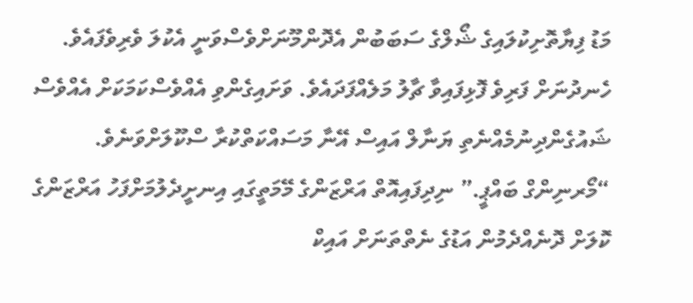މަޑު ފިޔާތޮށިކުލައިގެ ޝޯލްގެ ސަބަބުން އެދޮންމޫނަށްވެސްވަނީ އެކުލަ ވެރިވެފައެވެ. ހެނދުނަށް ފަރިވެ ފޮޅިފައިވާ ޗާލު މަލެއްފަދައެވެ. ވަށައިގެންވި އެއްވެސްކަމަކަށް އެއްވެސް ޝައުގެންދިނުމެއްނެތި ޔަނާލް އައިސް އޭނާ މަސައްކަތްކުރާ ސްކޫލަށްވަނެވެ.
“މޯރނިންގް ބައްޕީ.” ނިދިފައިއޮތް އަރްޒަންގެ މޭމަތީގައި އިނށީދެލުމަށްފަހު އަރްޒަންގެ ކޮލަށް ދޮނެއްދެމުން އަޑުގެ ނެތްތަނަށް އައިކް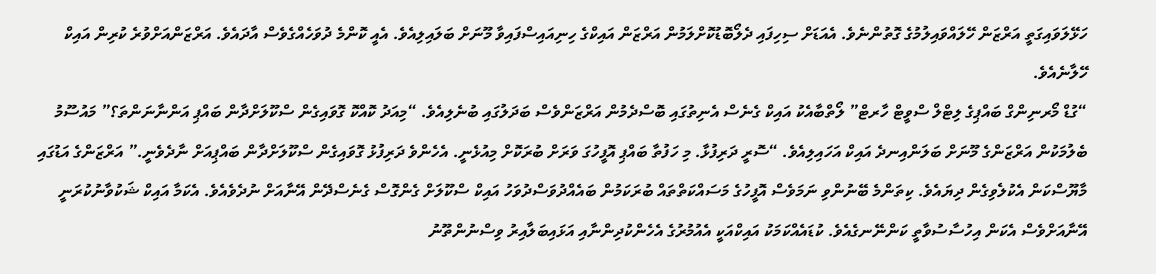ހަޅޭލަވައިގަތީ އަރްޒަން ހޭލައްވައިލުމުގެ ގޮތުންނެވެ. އެއަޑަށް ސިހިފައި ދެލޯބޮޑުކޮށްލަމުން އަރްޒަން އައިކްގެ ހިނިއައިސްފައިވާ މޫނަށް ބަލައިލިއެވެ. އެއީ ކޮންމެ ދުވަހެއްގެވެސް އާދައެވެ. އަރްޒަންއަށްވުރެ ކުރިން އައިކް ހޭލާނެއެވެ.
“ގުޑް މޯރނިންގް ބައްޕިގެ ލިޓްލް ސްވީޓް ހާރޓް” ލޯތްބާއެކު އައިކް ގެނެސް އެނިތުގައި ބޮސްދެމުން އަރްޒަންވެސް ބަދަލުގައި ބުނެލިއެވެ. “މިއަދު ކޮއްކޮ ގޮވައިގެން ސްކޫލަށްދާން ބައްޕި އަންނާނަންތަ؟” މައުސޫމު ބެލުމަކުން އަރްޒަންގެ މޫނަށް ބަލަންއިނދެ އައިކް އަހައިލިއެވެ. “ސޮރީ ދަރިފުޅާ. މި ހަފުތާ ބައްޕި އޮފީހުގަ ވަރަށް ބުރަކޮށް މިއުޅެނީ. އެހެންވެ ދަރިފުޅު ގޮވައިގެން ސްކޫލަށްދާން ބައްޕިއަށް ނާދެވެނީ.” އަރްޒަންގެ އަޑުގައި މާޔޫސްކަން އެކުލެވިގެން ދިޔައެވެ. ކިތަންމެ ބޭނުންވި ނަމަވެސް އޮފީހުގެ މަސައްކަތްތައް ބުރަކަމުން ބައެއްދުވަސްދުވަހު އައިކް ސްކޫލަށް ގެންގޮސް ގެނެސްދޭން އޭނާއަށް ނުދެވެއެވެ. އެކަމާ އައިކް ޝަކުވާނުކުރަނީ އޭނާއަށްވެސް އެކަން އިހުސާސުވާތީ ކަންނޭނގެއެވެ. ކުޑައެއްކަމަކު އައިކްއަކީ އެއުމުރުގެ އެހެންކުދިންނާއި އަޅައިބަލާއިރު ވިސްނުންތޫނު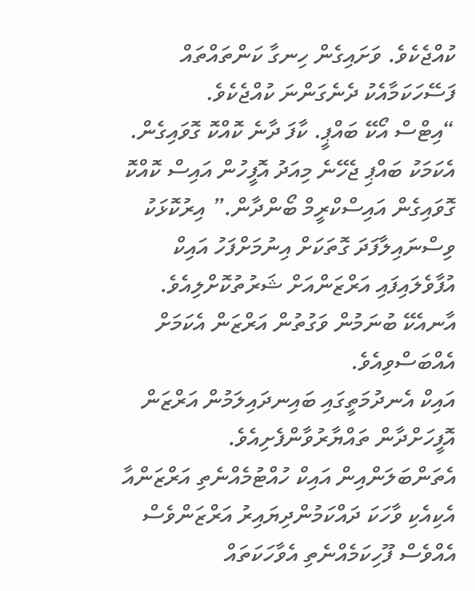ކުއްޖެކެވެ. ވަށައިގެން ހިނގާ ކަންތައްތައް ފަސޭހަކަމާއެކު ދެނެގަންނަ ކުއްޖެކެވެ.
“އިޓްސް އޯކޭ ބައްޕީ. ކާފަ ދާނެ ކޮއްކޮ ގޮވައިގެން. އެކަމަކު ބައްޕި ޖެހޭނެ މިއަދު އޮފީހުން އައިސް ކޮއްކޮ ގޮވައިގެން އައިސްކްރީމް ބޯންދާން.” އިރުކޮޅަކު ވިސްނައިލާފަދަ ގޮތަކަށް އިނުމަށްފަހު އައިކް އުފާވެލައިފައި އަރްޒަންއަށް ޝަރުތުކޮށްލިއެވެ. އާނއެކޭ ބުނަމުން ވަގުތުން އަރްޒަން އެކަމަށް އެއްބަސްވިއެވެ.
އައިކް އެނދުމަތީގައި ބައިނދައިލަމުން އަރްޒަން އޮފީހަށްދާން ތައްޔާރުވާންފެށިއެވެ. އެތަންބަލަންއިން އައިކް ހުއްޓުމެއްނެތި އަރްޒަންއާ އެކިއެކި ވާހަކަ ދައްކަމުންދިޔައިރު އަރްޒަންވެސް އެއްވެސް ފޫހިކަމެއްނެތި އެވާހަކަތައް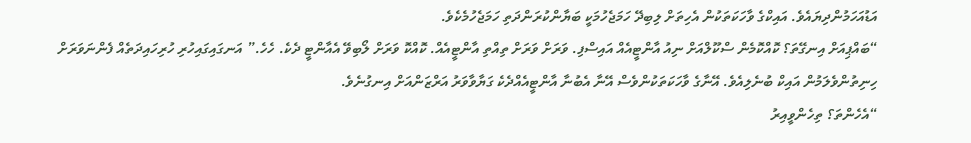އަޑުއަހަމުންދިޔައެވެ. އައިކްގެ ވާހަކަތަކުން އެހިތަށް ލިބިދޭ ހަމަޖެހުމަކީ ބަޔާންކުރަންދަތި ހަމަޖެހުމެކެވެ.
“ބައްޕިއަށް އިނގޭތަ؟ ކޮއްކޮމެން ސްކޫލްއަށް ނިއު އާންޓީއެއް އައިސްފި. ވަރަށް ވަރަށް ތިއްތި އާންޓީއެއް. ކޮއްކޮ ވަރަށް ލޯބިވޭ އެއާންޓީ ދެކެ. ހެހެ.” އަނގައިގައިހުރި ހުރިހައިދަތެއް ފެންނަވަރަށް ހިނިތުންވެލަމުން އައިކް ބުނެލިއެވެ. އޭނާގެ ވާހަކަތަކުންވެސް އޭނާ އެބުނާ އާންޓީއެއްދެކެ ގަޔާވާވަރު އަރްޒަންއަށް އިނގުނެވެ.
“އެހެންތަ؟ ތިހެންވީއިރު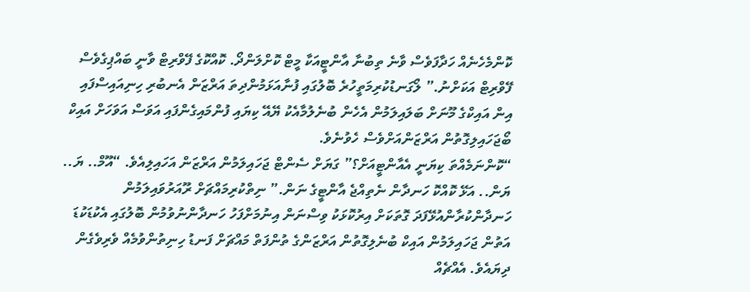ކޮންމެހެނެއް ހަދާފަވެސް ވާނެ ތިބުނާ އާންޓީއަކާ މީޓް ކޮށްލަންދޯ. ކޮއްކޮގެ ފޭވްރިޓް ވާނީ ބައްޕިގެވެސް ފޭވްރިޓް އަކަށްނު.” ލޯގަނޑުކުރިމަތީހުރެ ބޮލުގައި ފުނާއަޅަމުންދިތަ އަރްޒަން އެނބުރި ހިނިއައިސްފައި އިން އައިކްގެ މޫނަށް ބަލައިލަމުން އެހެން ބުނެލުމާއެކު ޔޭއޭ ކިޔައި ފުންމައިގެންފައި އަވަސް އަވަހަށް އައިކް ބޯޖަހައިލިގޮތުން އަރްޒަންއަށްވެސް ހެވުނެވެ.
“ކޮންނަމެއްތަ ކިޔަނީ އެއާންޓީއަށް؟” ގަޔަށް ސެންޓް ޖަހައިލަމުން އަރްޒަން އަހައިލިއެވެ. “އޫމް.. ޔަ.. ޔަން.. އަޅޭ ކޮއްކޮ ހަނދާން ނެތިއްޖެ އާންޓީގެ ނަން.” ނިތްކުރިމައްޗަށް ރޫއަރުވައިލަމުން ހަނދާންކުރާންއުޅޭފަދަ ގޮތަކަށް އިރުކޮޅަކު ވިސްނަން އިނުމަށްފަހު ހަނދާންނުވުމުން ބޮލުގައި އެކުޑަކުޑަ އަތުން ޖަހައިލަމުން އައިކް ބުނެލިގޮތުން އަރްޒަންގެ ތުންފަތް މައްޗަށް ފަނޑު ހިނިތުންވުމެއް ވެރިވެގެން ދިޔައެވެ. އެއްޗެއް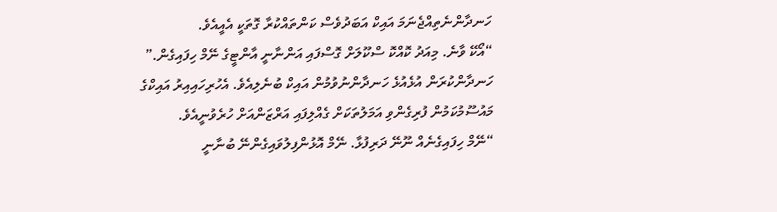ހަނދާންނެތިއްޖެނަމަ އައިކް އަބަދުވެސް ކަންތައްކުރާ ގޮތަކީ އެއީއެވެ.
“އޯކޭ ވާނެ. މިއަދު ކޮއްކޮ ސްކޫލަށް ގޮސްފައި އަންނާނީ އާންޓީގެ ނޭމް ހިފައިގެން.” ހަނދާންކުރަން އުޅެއުޅެ ހަނދާންނުވުމުން އައިކް ބުނެލިއެވެ. އެހުރިހައިއިރު އައިކްގެ މައުސޫމުކަމުން ފުރިގެންވި އަމަލުތަކަށް ގެއްލިފައި އަރްޒަންއަށް ހުރެވުނީއެވެ.
“ނޭމް ހިފައިގެނެއް ނޫނޭ ދަރިފުޅާ. ނޭމް އޮޅުންފިލުވައިގެންނޭ ބުނާނީ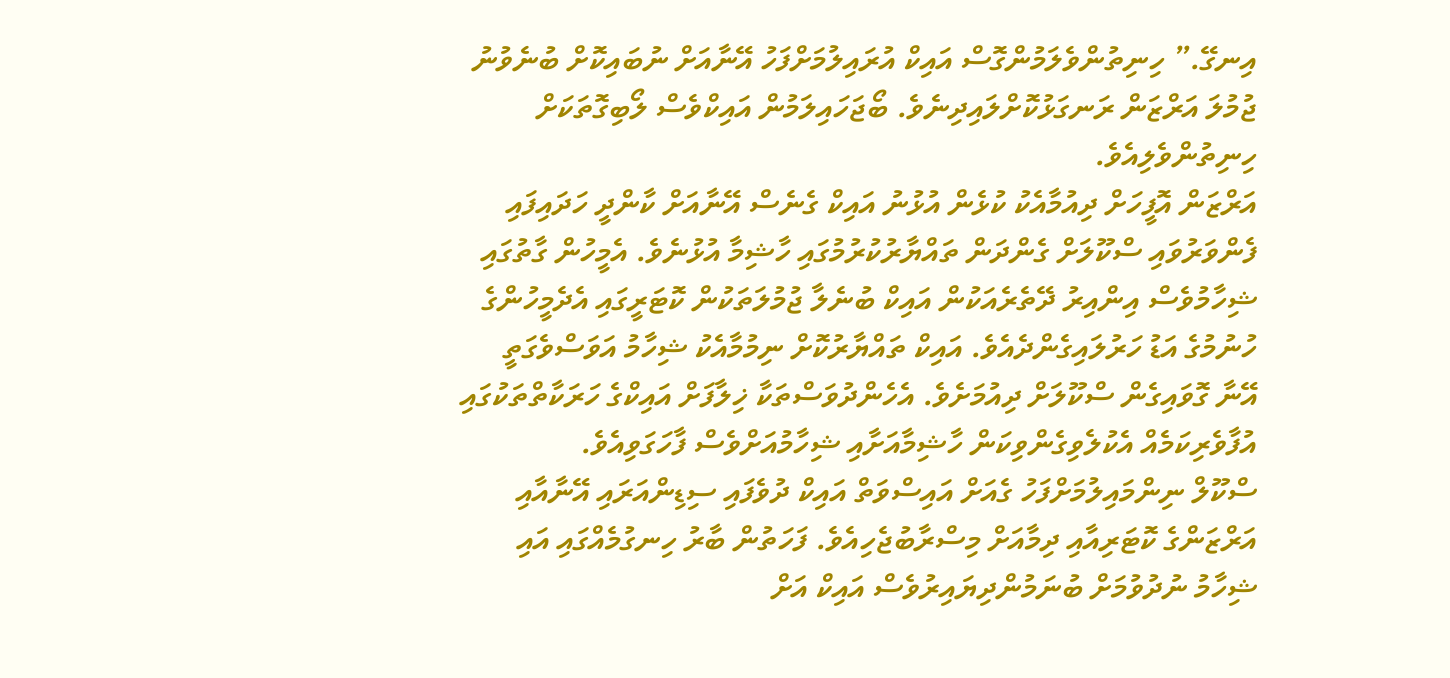އިނގޭ.” ހިނިތުންވެލަމުންގޮސް އައިކް އުރައިލުމަށްފަހު އޭނާއަށް ނުބައިކޮށް ބުނެވުނު ޖުމުލަ އަރްޒަން ރަނގަޅުކޮށްލައިދިނެވެ. ބޯޖަހައިލަމުން އައިކްވެސް ލޯބިގޮތަކަށް ހިނިތުންވެލިއެވެ.
އަރްޒަން އޮފީހަށް ދިއުމާއެކު ކުޅެން އުޅުނު އައިކް ގެނެސް އޭނާއަށް ކާންދީ ހަދައިފައި ފެންވަރުވައި ސްކޫލަށް ގެންދަން ތައްޔާރުކުރުމުގައި ހާޝިމާ އުޅުނެވެ. އެމީހުން ގާތުގައި ޝިހާމުވެސް އިންއިރު ދޭތެރެއަކުން އައިކް ބުނެލާ ޖުމުލަތަކުން ކޮޓަރީގައި އެދެމީހުންގެ ހުނުމުގެ އަޑު ހަރުލައިގެންދެއެވެ. އައިކް ތައްޔާރުކޮށް ނިމުމާއެކު ޝިހާމު އަވަސްވެގަތީ އޭނާ ގޮވައިގެން ސްކޫލަށް ދިއުމަށެވެ. އެހެންދުވަސްތަކާ ޚިލާފަށް އައިކްގެ ހަރަކާތްތަކުގައި އުފާވެރިކަމެއް އެކުލެވިގެންވިކަން ހާޝިމާއަށާއި ޝިހާމުއަށްވެސް ފާހަގަވިއެވެ.
ސްކޫލް ނިންމައިލުމަށްފަހު ގެއަށް އައިސްވަތް އައިކް ދުވެފައި ސިޑިންއަރައި އޭނާއާއި އަރްޒަންގެ ކޮޓަރިއާއި ދިމާއަށް މިސްރާބުޖެހިއެވެ. ފަހަތުން ބާރު ހިނގުމެއްގައި އައި ޝިހާމު ނުދުވުމަށް ބުނަމުންދިޔައިރުވެސް އައިކް އަށް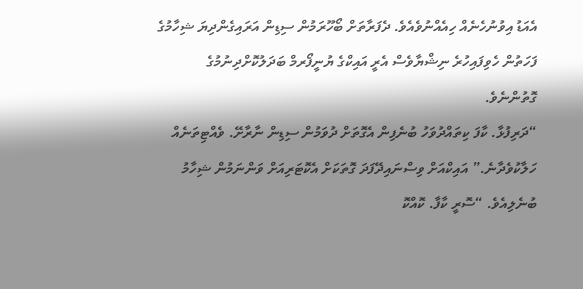އެއަޑު އިވުނުހެނެއް ހިއެއްނުވެއެވެ. ދެފަރާތަށް ބޯހޫރަމުން ސިޑިން އަރައިގެންދިޔަ ޝިހާމުގެ ފަހަތުން ހެވިފައިހުރެ ނިޝްޔާވެސް އެރީ އައިކްގެ ޔުނީފޯރމް ބަދަލުކޮށްދިނުމުގެ ގޮތުންނެވެ.
“ދަރިފުޅާ. ކާފަ ކިތައްދުވަހު ބުނެފިން އެގޮތަށް ދުވަމުން ސިޑިން ނާރާށޭ. ވެއްޓިތަނެއް ހަލާކުވެދާނެ.” އައިކްއަށް ވިސްނައިދޭފަދަ ގޮތަކަށް އެކޮޓަރިއަށް ވަންނަމުން ޝިހާމު ބުނެލިއެވެ. “ސޮރީ ކާފާ. ކޮއްކޮ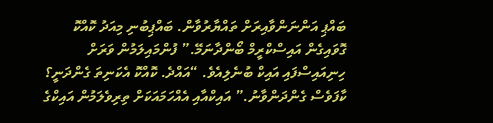ބައްޕި އަންނަންވާއިރަށް ތައްޔާރުވާން. ބައްޕިބުނި މިއަދު ކޮއްކޮ ގޮވައިގެން އައިސްކްރީމް ބޯންދާނަމޭ.” ފުންމައިލަމުން ވަރަށް ހިނިއައިސްފައި އައިކް ބުނެލިއެވެ. “އައްދެ. ކޮއްކޮ އެކަނިތަ ގެންދަނީ؟ ކާފަވެސް ގެންދަންވާނު.” އައިކްއާއި އެއްހަމައަކަށް ތިރިވެލަމުން އައިކްގެ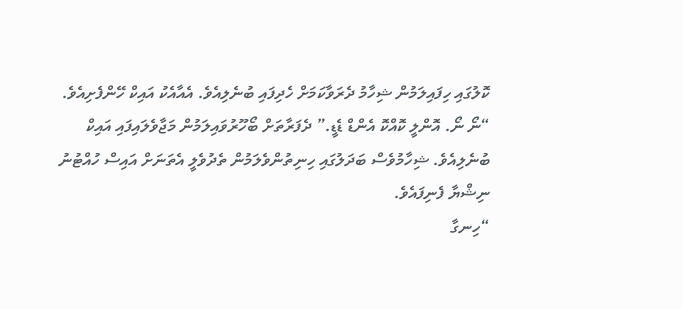ކޮލުގައި ހިފައިލަމުން ޝިހާމު ދެރަވާކަމަށް ހެދިފައި ބުނެލިއެވެ. އެއާއެކު އައިކް ހޭންފެށިއެވެ.
“ނޯ ނޯ. އޮންލީ ކޮއްކޮ އެންޑް ޑެޑީ.” ދެފަރާތަށް ބޯހޫރުވައިލަމުން މަޖާވެލައިފައި އައިކް ބުނެލިއެވެ. ޝިހާމުވެސް ބަދަލުގައި ހިނިތުންވެލަމުން ތެދުވެލީ އެތަނަށް އައިސް ހުއްޓުނު ނިޝްޔާ ފެނިފައެވެ.
“ހިނގާ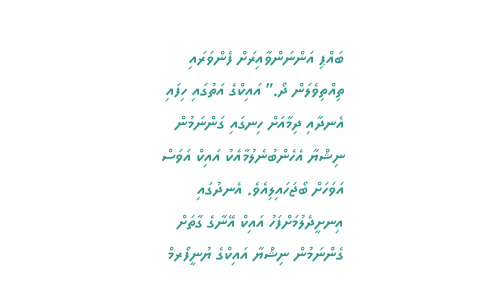ބައްޕި އަންނަންވާއިރަށް ފެންވަރައި ތިއްތިވެލަން ދޯ.” އައިކްގެ އަތުގައި ހިފައި އެނދާއި ދިމާއަށް ހިނގައި ގަންނަމުން ނިޝްޔާ އެހެންބުނެލުމާއެކު އައިކް އަވަސް އަވަހަށް ބޯޖަހައިލިއެވެ. އެނދުގައި އިނށީދެލުމަށްފަހު އައިކް އޭނާގެ ގާތަށް ގެންނަމުން ނިޝްޔާ އައިކްގެ ޔުނީފޯރމް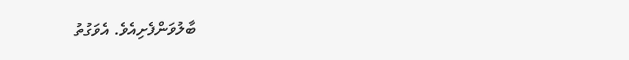ބާލުވަންފެށިއެވެ. އެވަގުތު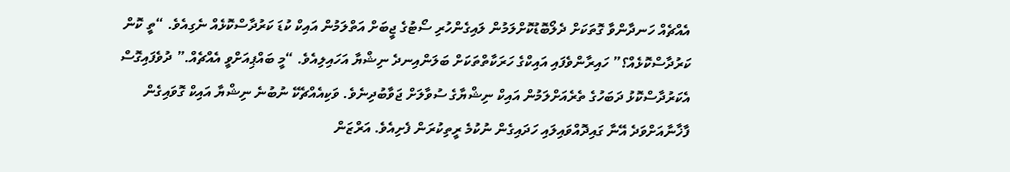އެއްޗެއް ހަނދާންވާ ގޮތަކަށް ދެލޯބޮޑުކޮށްލަމުން ލައިގެންހުރި ސޯޓުގެ ޖީބަށް އަތްލަމުން އައިކް ކުޑަ ކަރުދާސްކޮޅެއް ނެގިއެވެ. “ތީ ކޮން ކަރުދާސްކޮޅެއް؟” ހައިރާންވެފައި އައިކްގެ ހަރަކާތްތަކަށް ބަލަންއިނދެ ނިޝްޔާ އަހައިލިއެވެ. “މީ ބައްޕިއަށްވީ އެއްޗެއް.” ދުވެފައިގޮސް އެކަރުދާސްކޮޅު ދަބަހުގެ ތެރެއަށްލަމުން އައިކް ނިޝްޔާގެ ސުވާލަށް ޖަވާބުދިނެވެ. ވަކިއެއްޗެކޭ ނުބުނެ ނިޝްޔާ އައިކް ގޮވައިގެން ފާޚާނާއަށްވަދެ އޭނާ ގައިދޮއްވައިލައި ހަދައިގެން ނުކުމެ ރީތިކުރަން ފެށިއެވެ. އަރްޒަން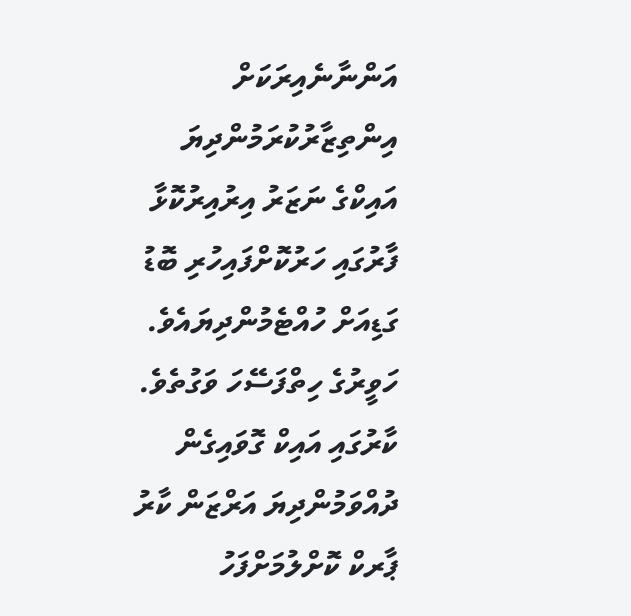އަންނާނެއިރަކަށް އިންތިޒާރުކުރަމުންދިޔަ އައިކްގެ ނަޒަރު އިރުއިރުކޮޅާ ފާރުގައި ހަރުކޮށްފައިހުރި ބޮޑު ގަޑިއަށް ހުއްޓެމުންދިޔައެވެ.
ހަވީރުގެ ހިތްފަސޭހަ ވަގުތެވެ. ކާރުގައި އައިކް ގޮވައިގެން ދުއްވަމުންދިޔަ އަރްޒަން ކާރު ޕާރކް ކޮށްލުމަށްފަހު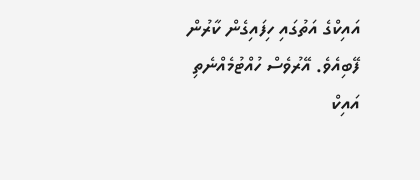އައިކްގެ އަތުގައި ހިފައިގެން ކާރުން ފޭބިއެވެ. އޭރުވެސް ހުއްޓުމެއްނެތި އައިކް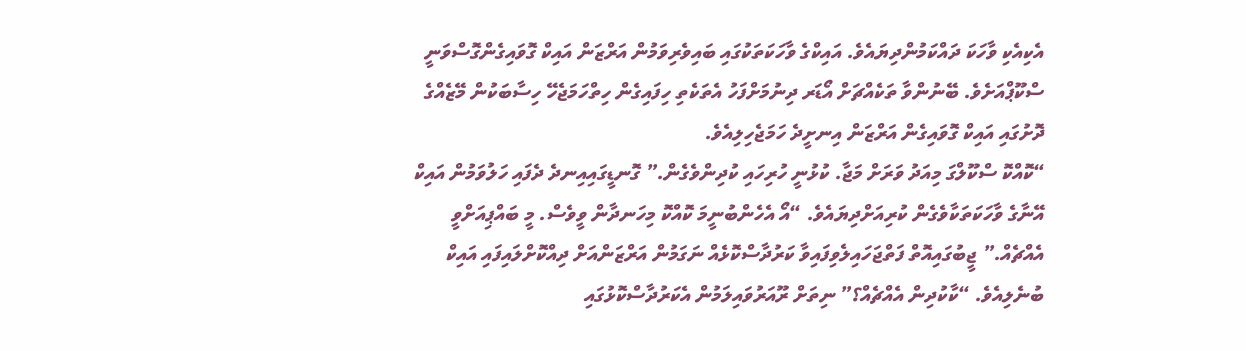އެކިއެކި ވާހަކަ ދައްކަމުންދިޔައެވެ. އައިކްގެ ވާހަކަތަކުގައި ބައިވެރިވަމުން އަރްޒަން އައިކް ގޮވައިގެންގޮސްވަނީ ސްކޫޕްއަށެވެ. ބޭނުންވާ ތަކެއްޗަށް އޯޑަރ ދިނުމަށްފަހު އެތަކެތި ހިފައިގެން ހިތްހަމަޖެހޭ ހިސާބަކުން މޭޒެއްގެ ދޮށުގައި އައިކް ގޮވައިގެން އަރްޒަން އިނށީދެ ހަމަޖެހިލިއެވެ.
“ކޮއްކޮ ސްކޫލްގަ މިއަދު ވަރަށް މަޖާ. ކުޅުނީ ހުރިހައި ކުދިންވެގެން.” ގޮނޑީގައިއިނދެ ދެފައި ހަލުވަމުން އައިކް އޭނާގެ ވާހަކަތަކާވެގެން ކުރިއަށްދިޔައެވެ. “އޯ އެހެންބުނީމަ ކޮއްކޮ މިހަނދާން ވީވެސް. މީ ބައްޕިއަށްވީ އެއްޗެއް.” ޖީބުގައިއޮތް ފަތްޖަހައިލެވިފައިވާ ކަރުދާސްކޮޅެއް ނަގަމުން އަރްޒަންއަށް ދިއްކޮށްލައިފައި އައިކް ބުނެލިއެވެ. “ކާކުދިން އެއްޗެއް؟” ނިތަށް ރޫއަރުވައިލަމުން އެކަރުދާސްކޮޅުގައި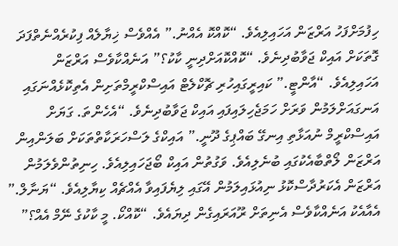ހިފުމަށްފަހު އަރްޒަން އަހައިލިއެވެ. “ކޮއްކޮ އެއްނު.” އެއްވެސް ޚިޔާލެއް ފިކުރެއްނެތްފަދަ ގޮތަކަށް އައިކް ޖަވާބުދިނެވެ. “ކޮއްކޮއަށްދިނީ ކާކު؟” އަނެއްކާވެސް އަރްޒަން އަހައިލިއެވެ. “އާންޓީ.” ކައިރީގައިހުރި ޗޮކްލެޓް އައިސްކްރީމްތަށިން އެތިކޮޅެއްނަގައި އަނގައަށްލަމުން ވަރަށް ހަމަޖެހިލައިފައި އައިކް ޖަވާބުދިނެވެ. “އެހެންތަ. ގަޔަށް އައިސްކްރީމް ނުއަޅާތި އިނގޭ ބައްޕިގެ ދޫނީ.” އައިކްގެ ލަސްހަރަކާތްތަކަށް ބަލަންއިން އަރްޒަން ލޯތްބާއެކުގައި ބުނެލިއެވެ. ވަގުތުން އައިކް ބޯޖަހައިލިއެވެ. ހިނިތުންވެލަމުން އަރްޒަން އެކަރުދާސްކޮޅު ނިއުޅައިލަމުން އޭގައި ލިޔެފައިވާ އެއްޗެއް ކިޔާލިއެވެ. “ޔަނާލް.” އެއާއެކު އަނެއްކާވެސް އެނިތަށް ރޫއަރައިގެން ދިޔައެވެ. “ކޮއްކޯ. މީ ކާކުގެ ނޭމް އެއް؟”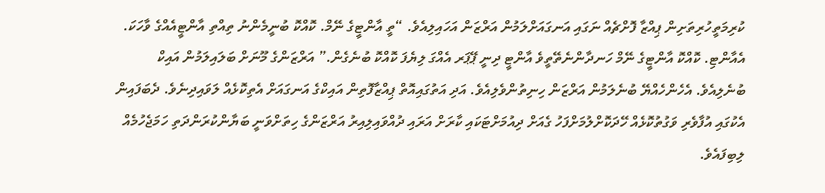ކުރިމަތީހުރިތަށިން ޕިއްޒާ ފޮށްޗެއް ނަގައި އަނގައަށްލަމުން އަރްޒަން އަހައިލިއެވެ. “ތީ އާންޓީގެ ނޭމް. ކޮއްކޮ ބުނީމެންނު ތިއްތި އާންޓީއެއްގެ ވާހަކަ. އެއާންޓި. ކޮއްކޮ އާންޓީގެ ނޭމް ހަނދާންނެތޭތީވެ އާންޓީ ދިނީ ޕޭޕަރ އެއްގަ ލިޔެފަ ކޮއްކޮ ބުނެގެން.” އަރްޒަންގެ މޫނަށް ބަލައިލަމުން އައިކް ބުނެލިއެވެ. އެހެންހެއްޔޭ ބުނެލަމުން އަރްޒަން ހިނިތުންވެލިއެވެ. އަދި އަތުގައިއޮތް ޕިއްޒާފޮތިން އައިކްގެ އަނގައަށް އެތިކޮޅެއް ލަވައިދިނެވެ. ދެބަފައިން އެކުގައި އުފާވެރި ވަގުތުކޮޅެއް ހޭދަކޮށްލުމަށްފަހު ގެއަށް ދިއުމަށްޓަކައި ކާރަށް އަރައި ދުއްވައިލިއިރު އަރްޒަންގެ ހިތަށްވަނީ ބަޔާންކުރަންދަތި ހަމަޖެހުމެއް ލިބިފައެވެ.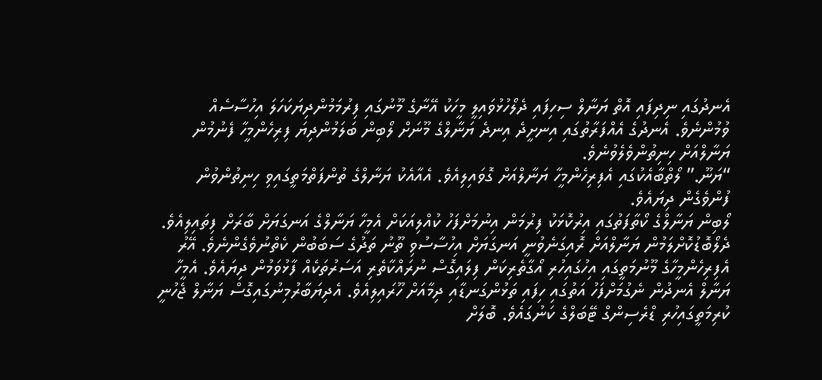އެނދުގައި ނިދިފައި އޮތް ޔަނާލް ސިހިފައި ދެލޯހުޅުވައިލީ މީހަކު އޭނާގެ މޫނުގައި ފިރުމަމުންދިޔަކަހަލަ އިހުސާސެއް ވުމުންނެވެ. އެނދުގެ އެއްފަރާތުގައި އިނށީދެ އިނދެ ޔަނާލްގެ މޫނަށް ލޯބިން ބަލަމުންދިޔަ ފިރިހެންމީހާ ފެނުމުން ޔަނާލްއަށް ހިނިތުންވެލެވުނެވެ.
“ޔަނޫ.” ލޯތްބާއެކުގައި އެފިރިހެންމީހާ ޔަނާލްއަށް ގޮވައިލިއެވެ. އެއާއެކު ޔަނާލްގެ ތުންފަތްމަތީގައިވި ހިނިތުންވުން ފުންވެގެން ދިޔައެވެ.
ލޯބިން ޔަނާލްގެ ކޯތާފަތުގައި އިރުކޮޅަކު ފިރުމަން އިނުމަށްފަހު ކުއްލިއަކަށް އެމީހާ ޔަނާލްގެ އަނގަޔަށް ބާރަށް ފިތައިލިއެވެ. ދެލޯބޮޑުކޮށްލަމުން ޔަނާލްއަށް ރޮއިގަނެވުނީ އަނގަޔަށް އިހުސާސުވި ތޫނު ތަދުގެ ސަބަބުން ކެތްނުވެގެންނެވެ. އޭރު އެފިރިހެންމީހާގެ މޫނުމަތީގައި އިހުގައިހުރި އޯގާތެރިކަން ފިލައިގޮސް ނުރައްކާތެރި އަސަރުތަކެއް ފާޅުވަމުން ދިޔައެވެ. އެމީހާ ޔަނާލް އެނދުން ނެގުމަށްފަހު އަތުގައި ހިފައި ތަޅުންގަނޑާއި ދިމާއަށް ހޫރައިލިއެވެ. އެދިޔަބާރުމިނުގައިގޮސް ޔަނާލް ޖެހުނީ ކުރިމަތީގައިހުރި ޑްރެސިންގް ޓޭބަލްގެ ކަނުގައެވެ. ބޮލަށް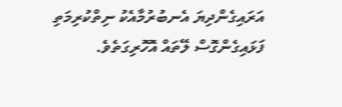އަރައިގެންދިޔަ އެނބުރުމާއެކު ނިތްކުރިމަތި ފަޅައިގެންގޮސް ލޭތައް އޮހޮރިގަތެވެ.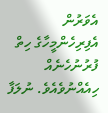އެވަރުން އެފިރިހެންމީހާގެ ހިތް ފުރުނުހެނެއް ހިއެއްނުވެއެވެ. ނުލަފާ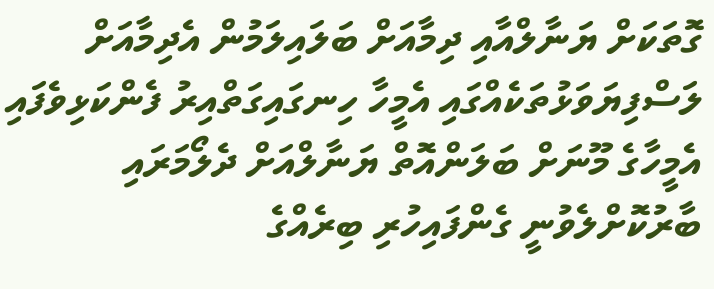ގޮތަކަށް ޔަނާލްއާއި ދިމާއަށް ބަލައިލަމުން އެދިމާއަށް ލަސްފިޔަވަޅުތަކެއްގައި އެމީހާ ހިނގައިގަތްއިރު ފެންކަޅިވެފައި އެމީހާގެ މޫނަށް ބަލަންއޮތް ޔަނާލްއަށް ދެލޯމަރައި ބާރުކޮށްލެވުނީ ގެންފައިހުރި ބިރެއްގެ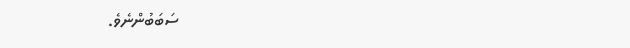ސަބަބުންނެވެ.